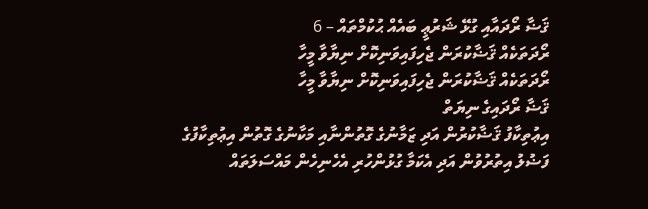ޤަޟާ ރޯދައާއި ގުޅޭ ޝަރުޢީ ބައެއް ޙުކުމްތައް – 6
ރޯދަތަކެއް ޤަޟާކުރަން ޖެހިފައިވަނިކޮށް ނިޔާވާ މީހާ
ރޯދަތަކެއް ޤަޟާކުރަން ޖެހިފައިވަނިކޮށް ނިޔާވާ މީހާ
ޤަޟާ ރޯދައިގެ ނިޔަތް
އިޢުތިކާފު ޤަޟާކުރުން އަދި ޒަމާނުގެ ގޮތުންނާއި މަކާނުގެ ގޮތުން އިޢުތިކާފުގެ ފަޟުލު އިތުރުވުން އަދި އެކަމާ ގުޅުންހުރި އެހެނިހެން މައްސަލަތައް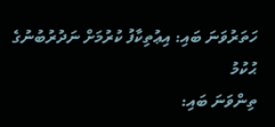ހަތަރުވަނަ ބައި: އިޢުތިކާފު ކުރުމަށް ނަދުރުބުނުގެ ޙުކުމު
ތިންވަނަ ބައި: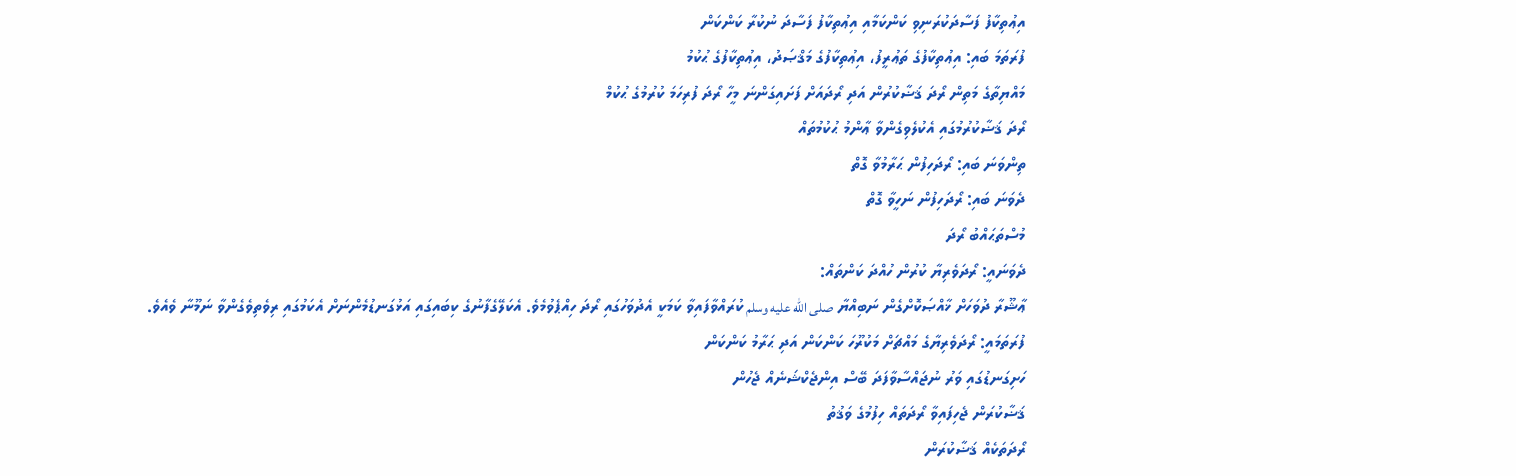އިޢުތިކާފު ފަސާދަކުރަނިވި ކަންކަމާއި އިޢުތިކާފު ފަސާދަ ނުކުރާ ކަންކަން
ފުރަތަމަ ބައި: އިޢުތިކާފުގެ ތަޢުރީފު، އިޢުތިކާފުގެ މަޤްޞަދު، އިޢުތިކާފުގެ ޙުކުމު
މައްޔިތާގެ މަތިން ރޯދަ ޤަޟާކުރުން އަދި ރޯދައަށް ފަށައިގަންނަ މީހާ ރޯދަ ފުރިހަމަ ކުރުމުގެ ޙުކުމް
ރޯދަ ޤަޟާކުރުމުގައި އެކުލެވިގެންވާ ޢާންމު ޙުކުމުތައް
ތިންވަނަ ބައި: ރޯދަހިފުން ޙަރާމުވާ ގޮތް
ދެވަނަ ބައި: ރޯދަހިފުން ނަހީވާ ގޮތް
މުސްތަޙައްބު ރޯދަ
ދެވަނައީ: ރޯދަވެރިޔާ ކުރުން ހުއްދަ ކަންތައް:
ޢާޝޫރާ ދުވަހަށް ޚާއްޞަކޮށްގެން ނަބިއްޔާ صلى الله عليه وسلم ކުރައްވާފައިވާ ކަމަކީ އެދުވަހުގައި ރޯދަ ހިއްޕެވުމެވެ. އެކަލޭގެފާނުގެ ކިބައިގައި އަޅުގަނޑުމެންނަށް އެކަމުގައި ރިވެތިވެގެންވާ ނަމޫނާ ވެއެވެ.
ފުރަތަމައީ: ރޯދަވެރިޔާގެ މައްޗަށް މަކުރޫހަ ކަންކަން އަދި ޙަރާމު ކަންކަން
ހަށިގަނޑުގައި ވަރު ނުޖައްސާވާފަދަ ބޭސް އިންޖެކްޝަނެއް ޖެހުން
ޤަޟާކުރަން ޖެހިފައިވާ ރޯދަތައް ހިފުމުގެ ވަޤުތު
ރޯދަތަކެއް ޤަޟާކުރަން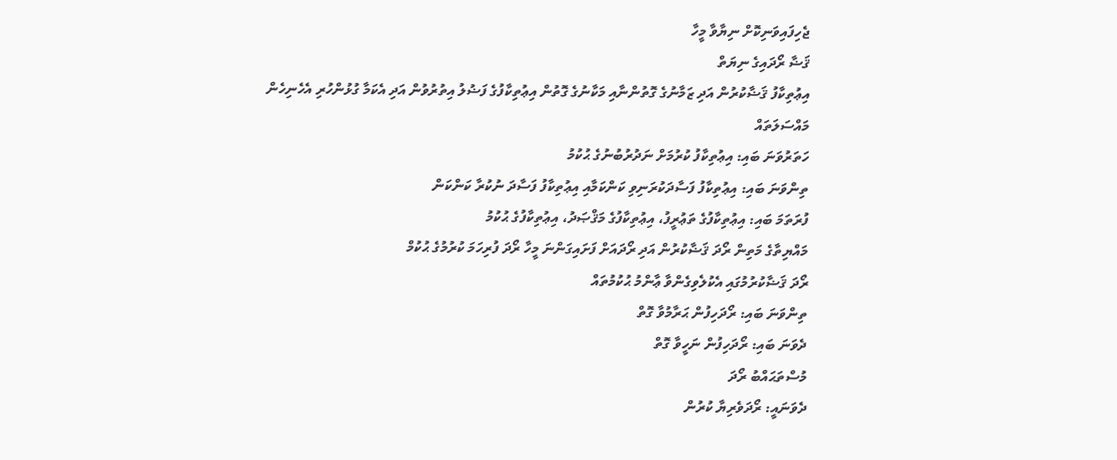ޖެހިފައިވަނިކޮށް ނިޔާވާ މީހާ
ޤަޟާ ރޯދައިގެ ނިޔަތް
އިޢުތިކާފު ޤަޟާކުރުން އަދި ޒަމާނުގެ ގޮތުންނާއި މަކާނުގެ ގޮތުން އިޢުތިކާފުގެ ފަޟުލު އިތުރުވުން އަދި އެކަމާ ގުޅުންހުރި އެހެނިހެން މައްސަލަތައް
ހަތަރުވަނަ ބައި: އިޢުތިކާފު ކުރުމަށް ނަދުރުބުނުގެ ޙުކުމު
ތިންވަނަ ބައި: އިޢުތިކާފު ފަސާދަކުރަނިވި ކަންކަމާއި އިޢުތިކާފު ފަސާދަ ނުކުރާ ކަންކަން
ފުރަތަމަ ބައި: އިޢުތިކާފުގެ ތަޢުރީފު، އިޢުތިކާފުގެ މަޤްޞަދު، އިޢުތިކާފުގެ ޙުކުމު
މައްޔިތާގެ މަތިން ރޯދަ ޤަޟާކުރުން އަދި ރޯދައަށް ފަށައިގަންނަ މީހާ ރޯދަ ފުރިހަމަ ކުރުމުގެ ޙުކުމް
ރޯދަ ޤަޟާކުރުމުގައި އެކުލެވިގެންވާ ޢާންމު ޙުކުމުތައް
ތިންވަނަ ބައި: ރޯދަހިފުން ޙަރާމުވާ ގޮތް
ދެވަނަ ބައި: ރޯދަހިފުން ނަހީވާ ގޮތް
މުސްތަޙައްބު ރޯދަ
ދެވަނައީ: ރޯދަވެރިޔާ ކުރުން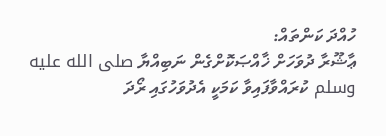ހުއްދަ ކަންތައް:
ޢާޝޫރާ ދުވަހަށް ޚާއްޞަކޮށްގެން ނަބިއްޔާ صلى الله عليه وسلم ކުރައްވާފައިވާ ކަމަކީ އެދުވަހުގައި ރޯދަ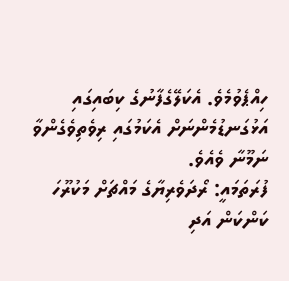ހިއްޕެވުމެވެ. އެކަލޭގެފާނުގެ ކިބައިގައި އަޅުގަނޑުމެންނަށް އެކަމުގައި ރިވެތިވެގެންވާ ނަމޫނާ ވެއެވެ.
ފުރަތަމައީ: ރޯދަވެރިޔާގެ މައްޗަށް މަކުރޫހަ ކަންކަން އަދި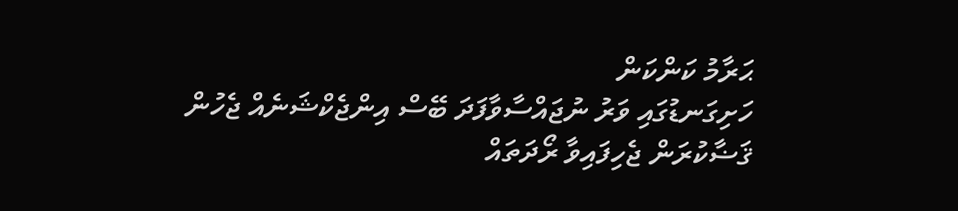ޙަރާމު ކަންކަން
ހަށިގަނޑުގައި ވަރު ނުޖައްސާވާފަދަ ބޭސް އިންޖެކްޝަނެއް ޖެހުން
ޤަޟާކުރަން ޖެހިފައިވާ ރޯދަތައް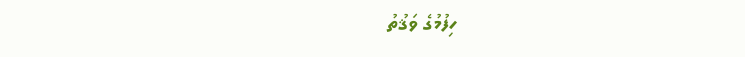ހިފުމުގެ ވަޤުތު